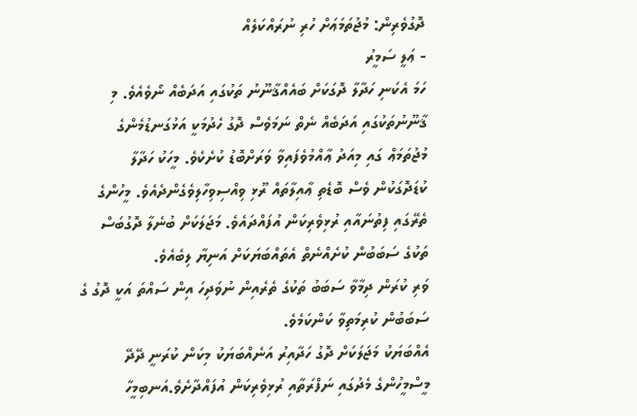ދޮގުވެރިން: މުޖުތަމަޢަށް ހުރި ނުރައްކަލެއް
- ޢަލީ ސަމީރު
ހަމަ އެކަނި ހަދާލާ ދޮގަކަށް ބައެއްޤާނޫނު ތަކުގައި އަދަބެއް ނޯވެއެވެ. މި ޤާނޫނުތަކުގައި އަދަބެއް ނެތް ނަމަވެސް ދޮގު ހެދުމަކީ އަޅުގަނޑުމެންގެ މުޖުތަމަޢް ގައި މިއަދު ޢާއްމުވެފައިވާ ވަރަށްބޮޑު ކުށެކެވެ. މީހަކު ހަދާލާ ކުޑަދޮގަކުން ވެސް ބޮޑެތި ޢާއިލާތައް ރޫޅި ވިއްސިވިހާލިވެގެންދެއެވެ. މީހުންގެ ތެރޭގައި ފިތުނައާއި ރުޅިވެރިކަން އުފައްދައެވެ. މަޖަލަކަށް ބުނެލާ ދޮގުބަސް ތަކުގެ ސަބަބުން ކުށެއްނެތް އެތައްބަޔަކަށް އަނިޔާ ލިބެއެވެ.
ވަރި ކުރަން ދިމާވާ ސަބަބު ތަކުގެ ތެރެއިން ނުވަދިހަ އިން ސައްތަ އަކީ ދޮގު ގެ ސަބަބުން ކުރިމަތިވާ ކަންކަމެވެ.
އެއްބަޔަކު މަޖަލަކަށް ދޮގު ހަދާއިރު އަނެއްބަޔަކު މިކަން ކުރަނީ ދޭދޭ މީސްމީހުންގެ މެދުގައި ނަފްރަތާއި ރުޅިވެރިކަން އުފައްދާށެވެ.އަނބިމީހާ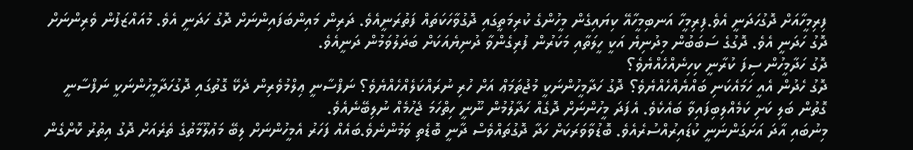ފިރިމީހާއަށް ދޮގުހަދަނީ އެވެ.ފިރިމީހާ އަނބިމީހާއޭ ކިޔައިގެން މީހުންގެ ކުރިމަތީގައި ދޮގުވާހަކަތައް ފަތުރަނީއެވެ. ދަރިން މައިންބަފައިންނަށް ދޮގު ހަދަނީ އެވެ. މުއައްޒަފުން ވެރިންނަށް ދޮގު ހަދަނީ އެވެ. ދޮގުގެ ސަބަބުން މިދުނިޔެ އަކީ ހީލަތާއި މަކަރުން ފުރިގެންވާ ދުނިޔެއަކަށް ބަދަލުވަމުން ދަނީއެވެ.
ދޮގު ހަދާމީހުން ސިފަ ކުރާނީ ކިހިނެއްހެއްޔެވެ؟
ދޮގު ހެދުން އެއީ ހަމައެކަނި ބައްޔެއްހެއްޔެވެ؟ ދޮގު ހަދާމީހުންނަކީ މުޖުތަމަޢް އަށް ހުރި ނުރައްކަލެއްހެއްޔެވެ؟ ނަފްސާނީ ޢިލްމުވެރިން ދެކޭ ގޮތުގައި ދޮގުހަދާމީހުންނަކީ ނަފްސާނީ ގޮތުން ބަލި ކަށި ކަމެއްލިބިފައިވާ ބައެކެވެ. އެފަދަ މީހުންނަށް ދޮގެއް ހަދާލުމުން ނޫނީ ހިތްހަމަ ޖެހުމެއް ނުލިބޭނެއެވެ.
މިނުބައި އާދަ އަށަގަންނަނީ ކުޑައިރުއްސުރެއެވެ. ބޮޑުވާވަރަކަށް ހަދާ ދޮގުތައްވެސް ދާނީ ބޮޑެތި ވަމުންނެވެ.ބައެއް ފަހަރު އެމީހުންނަށް ލިބޭ މަޢުލޫމާތުގެ ތެރެއަށް ދޮގު އިތުރު ކޮށްގެން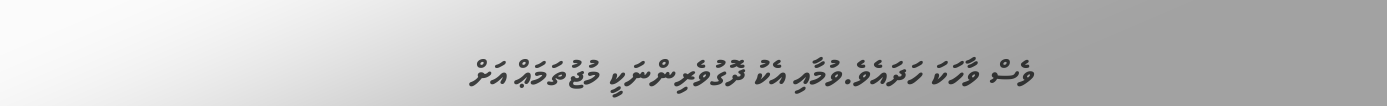ވެސް ވާހަކަ ހަދައެވެ.ވުމާއި އެކު ދޮގުވެރިންނަކީ މުޖުތަމަޢް އަށް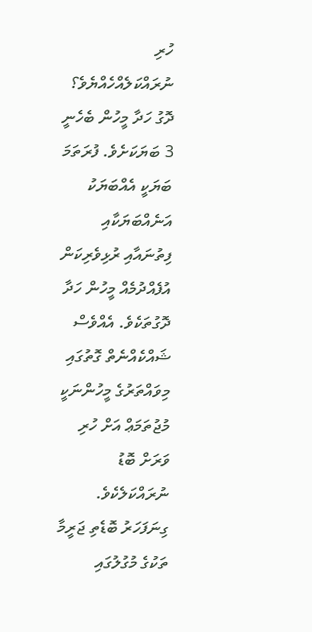ހުރި ނުރައްކަލެއްހެއްޔެވެ؟
ދޮގު ހަދާ މީހުން ބެހެނީ 3 ބަޔަކަށެވެ. ފުރަތަމަ ބަޔަކީ އެއްބަޔަކު އަނެއްބަޔަކާއި ފިތުނައާއި ރުޅިވެރިކަން އުފެއްދުމެއް މީހުން ހަދާ ދޮގުތަކެވެ. އެއްވެސް ޝައްކެއްނެތް ގޮތުގައި މިވައްތަރުގެ މީހުންނަކީ މުޖުތަމަޢް އަށް ހުރި ވަރަށް ބޮޑު ނުރައްކަލެކެވެ. ގިނަފަހަރު ބޮޑެތި ޖަރީމާ ތަކުގެ މުގުލުގައި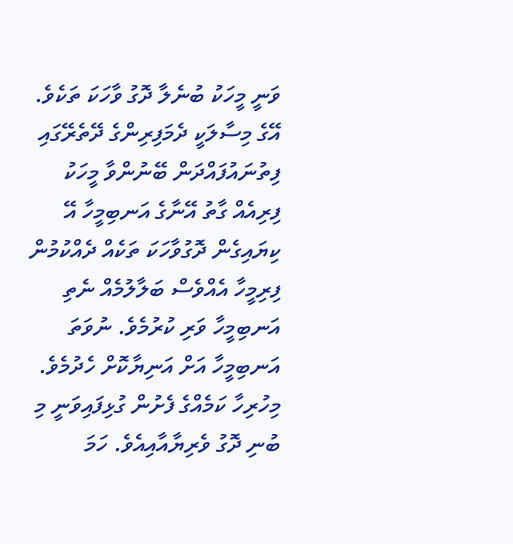ވަނީ މީހަކު ބުނެލާ ދޮގު ވާހަކަ ތަކެވެ.
އޭގެ މިސާލަކީ ދެމަފިރިންގެ ދޭތެރޭގައި ފިތުނައުފައްދަން ބޭނުންވާ މީހަކު ފިރިއެއް ގާތު އޭނާގެ އަނބިމީހާ އޭ ކިޔައިގެން ދޮގުވާހަކަ ތަކެއް ދެއްކުމުން ފިރިމީހާ އެއްވެސް ބަލާލުމެއް ނެތި އަނބިމީހާ ވަރި ކުރުމެވެ. ނުވަތަ އަނބިމީހާ އަށް އަނިޔާކޮށް ހެދުމެވެ. މިހުރިހާ ކަމެއްގެ ފެށުން ގުޅިފައިވަނީ މި ބުނި ދޮގު ވެރިޔާއާއިއެވެ. ހަމަ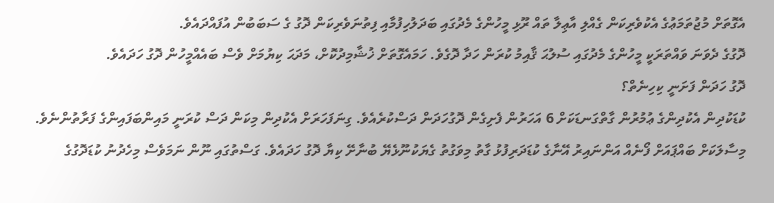އެގޮތަށް މުޖުތަމަޢުގެ އެކުވެރިކަން ގެއްލި އާޢިލާ ތައް ރޫޅި މީހުންގެ މެދުގައި ބަދަލުހިފުމާއި ފިތުނަވެރިކަން ދޮގު ގެ ސަބަބުން އުފައްދައެވެ.
ދޮގުގެ ދެވަނަ ވައްތަރަކީ މީހުންގެ މެދުގައި ސުލުޙަ ޤާއިމު ކުރަން ހަދާ ދޮގެވެ. ހަމައެގޮތަށް ޚުޝާމިދުކޮށް، މަދަޙަ ކިޔުމަށް ވެސް ބައެއްމީހުން ދޮގު ހަދައެވެ.
ދޮގު ހަދަން ފަށަނީ ކިހިނެތް؟
ކުޑަކުދިން އެކުދިންގެ ޢުމުރުން ގާތްގަނޑަކަށް 6 އަހަރުން ފެށިގެން ދޮގުހަދަން ދަސްކުރެއެވެ. ގިނަފަހަރަށް އެކުދިން މިކަން ދަސް ކުރަނީ މައިންބަފައިންގެ ފަރާތުންނެވެ. މިސާލަކަށް ބައްޕައަށް ފޯނެއް އަންނައިރު އޭނާގެ ކުޑަދަރިފުޅު ގާތު މިވަގުތު ގެޔަކުނޫޅެޔޭ ބުނާށޭ ކިޔާ ދޮގު ހަދައެވެ. ގަސްތުގައި ނޫން ނަމަވެސް މިހެދުނު ކުޑަދޮގުގެ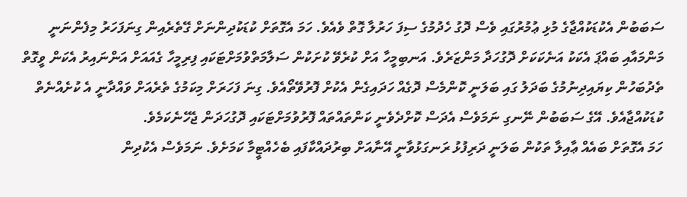ސަބަބުން އެކުޑަކުއްޖާގެ މުޅި ޢުމުރުގައި ވެސް ދޮގު ހެދުމުގެ ސިފަ ހަރުލާ ގޮތް ވެއެވެ. ހަމަ އެގޮތަށް ކުޑަކުދިންނަށް ގޭތެރެއިން ގިނަފަހަރު މިފެންނަނީ މަންމައާއި ބައްޕަ އެކަކު އަނެކަކަށް ދޮގުހަދާ މަންޒަރެވެ. އަނބިމީހާ އަށް ކުރެވޭ ކުށަކުން ސަލާމަތްވުމަށްޓަކައި ފިރިމީހާ ގެއައަށް އަންނައިރު އެކަން ވީގޮތް ތެދުބަހުން ކިޔައިދިނުމުގެ ބަދަލު ގައި ބަލަނީ ކޮންމެސް ދޮގެއް ހަދައިގެން އެކުށް ފޮރުވޭތޯއެވެ. ގިނަ ފަހަރަށް މިކަމުގެ ތެރެއަށް ވައްދާނީ އެ ކުށެއްނެތް ކުޑަކުއްޖާއެވެ. އޭގެ ސަބަބުން ނޭނގި ނަމަވެސް އެދަސް ކޮށްދެވެނީ ކަންތައްތައް ފޮރުވުމަށްޓަކައި ދޮގުހަދަން ޖެހޭނެކަމެވެ.
ހަމަ އެގޮތަށް ބައެއް ޢާއިލާ ތަކުން ބަލަނީ ދަރިފުޅު ރަނގަޅުވާނީ އޭނާއަށް ބިރުދައްކާފައި ބެހެއްޓީމާ ކަމަށެވެ. ނަމަވެސް އެކުދިން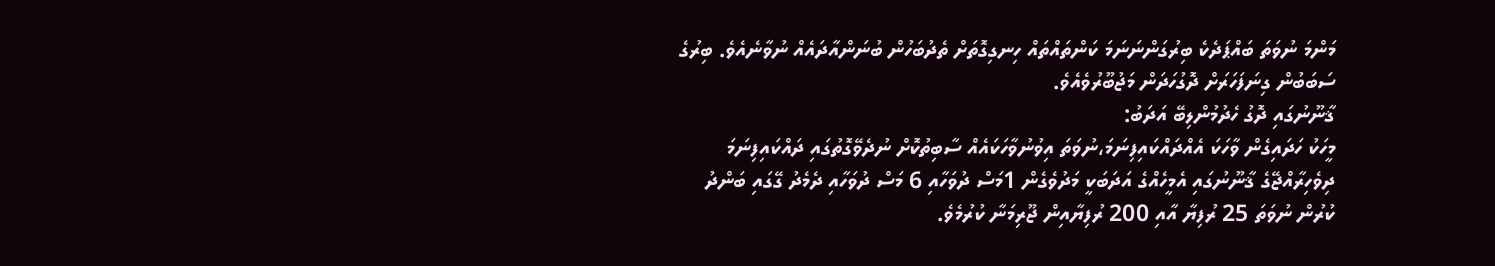މަންމަ ނުވަތަ ބައްޕަދެކެ ބިރުގަންނަނަމަ ކަންތައްތައް ހިނގިގޮތަށް ތެދުބަހުން ބުނަންއާދައެއް ނުވާނެއެވެ. ބިރުގެ ސަބަބުން ގިނަފަހަރަށް ދޮގުހަދަން މަޖުބޫރުވެއެވެ.
ޤާނޫނުގައި ދޮގު ހެދުމުންލިބޭ އަދަބު:
މީހަކު ހަދައިގެން ވާހަކަ އެއްދައްކައިފިނަމަ،ނުވަތަ އިވުނުވާހަކައެއް ސާބިތުކޮށް ނުދެވޭގޮތުގައި ދައްކައިފިނަމަ ދިވެހިރާއްޖޭގެ ޤާނޫނުގައި އެމީހެއްގެ އަދަބަކީ މަދުވެގެން 1މަސް ދުވަހާއި 6 މަސް ދުވަހާއި ދެމެދު ގޭގައި ބަންދު ކުރުން ނުވަތަ 25 ރުފިޔާ އާއި 200 ރުފިޔާއިން ޖޫރިމަނާ ކުރުމެވެ.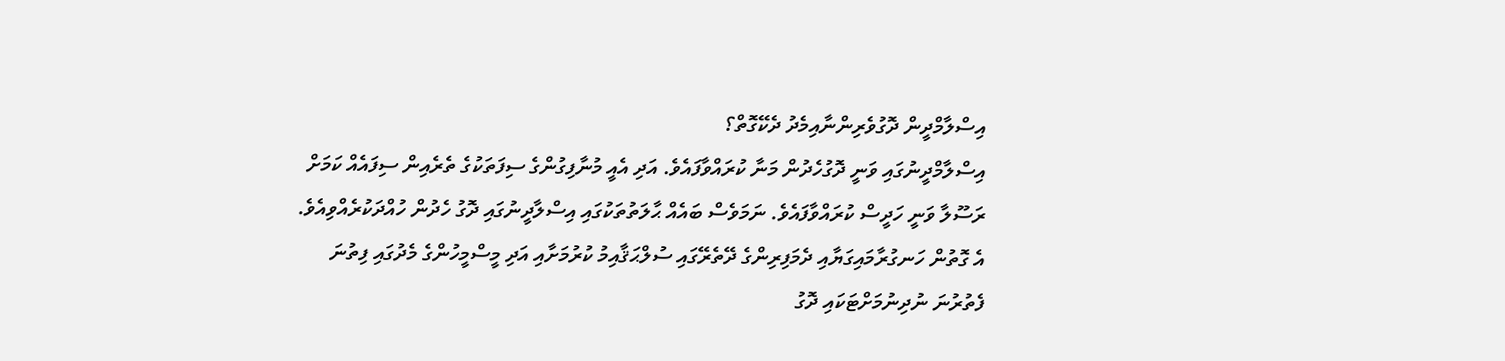އިސްލާމްދީން ދޮގުވެރިންނާއިމެދު ދެކޭގޮތް؟
އިސްލާމްދީނުގައި ވަނީ ދޮގުހެދުން މަނާ ކުރައްވާފައެވެ. އަދި އެއީ މުނާފިގުންގެ ސިފަތަކުގެ ތެރެއިން ސިފައެއް ކަމަށް ރަސޫލާ ވަނީ ހަދީސް ކުރައްވާފައެވެ. ނަމަވެސް ބައެއް ޙާލަތުތަކުގައި އިސްލާދީނުގައި ދޮގު ހެދުން ހުއްދަކުރެއްވިއެވެ. އެ ގޮތުން ހަނގުރާމައިގަޔާއި ދެމަފިރިންގެ ދޭތެރޭގައި ސުލްޙަޤާއިމު ކުރުމަށާއި އަދި މީސްމީހުންގެ މެދުގައި ފިތުނަ ފެތުރުނަ ނުދިނުމަށްޓަކައި ދޮގު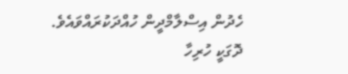ހެދުން އިސްލާމްދީން ހުއްދަކުރައްވައެވެ.
ދޮގަކީ ހުރިހާ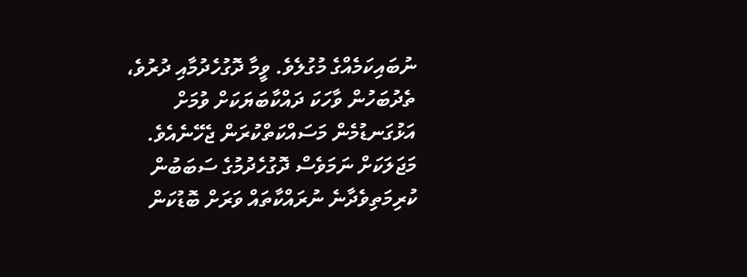ނުބައިކަމެއްގެ މުގުލެވެ. ވީމާ ދޮގުހެދުމާއި ދުރުވެ، ތެދުބަހުން ވާހަކަ ދައްކާބަޔަކަށް ވުމަށް އަޅުގަނޑުމެން މަސައްކަތްކުރަން ޖެހޭނެއެވެ. މަޖަލަކަށް ނަމަވެސް ދޮގުހެދުމުގެ ސަބަބުން ކުރިމަތިވެދާނެ ނުރައްކާތައް ވަރަށް ބޮޑުކަން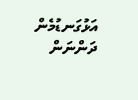އަޅުގަނޑުމެން ދަންނަން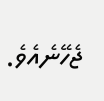ޖެހޭނެއެވެ.